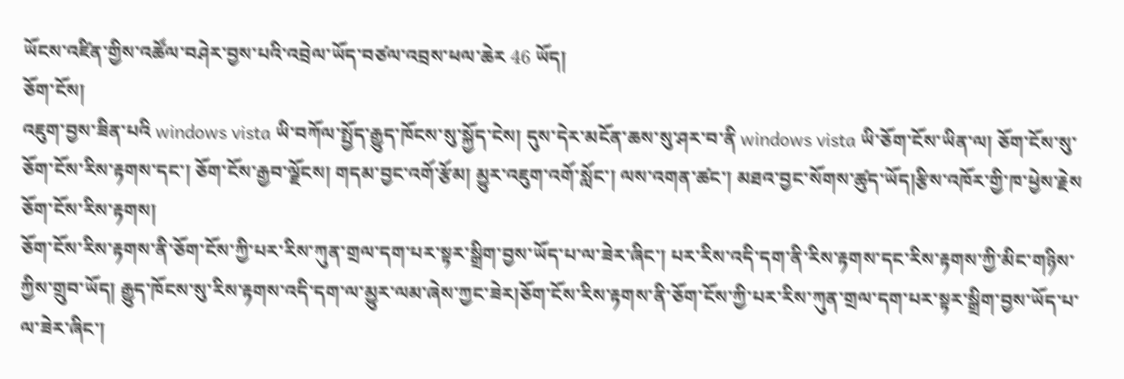ཡོངས་འཛིན་གྱིས་འཚོལ་བཤེར་བྱས་པའི་འབྲེལ་ཡོད་བཙལ་འབྲས་ཕལ་ཆེར 46 ཡོད།
ཅོག་ངོས།
འཇུག་བྱས་ཟིན་པའི windows vista ཡི་བཀོལ་སྤྱོད་རྒྱུད་ཁོངས་སུ་སྐྱོད་ངེས། དུས་དེར་མངོན་ཆས་སུ་ཤར་བ་ནི windows vista ཡི་ཅོག་ངོས་ཡིན་ལ། ཅོག་ངོས་སུ་ཅོག་ངོས་རིས་རྟགས་དང་། ཅོག་ངོས་རྒྱབ་ལྗོངས། གདམ་བྱང་འགོ་རྩོམ། མྱུར་འཇུག་འགོ་སློང་། ལས་འགན་ཚང་། མཐའ་བྱང་སོགས་ཚུད་ཡོད།རྩིས་འཁོར་གྱི་ཁ་ཕྱེས་རྗེས
ཅོག་ངོས་རིས་རྟགས།
ཅོག་ངོས་རིས་རྟགས་ནི་ཅོག་ངོས་ཀྱི་པར་རིས་ཀུན་གྲལ་དག་པར་སྟར་སྒྲིག་བྱས་ཡོད་པ་ལ་ཟེར་ཞིང་། པར་རིས་འདི་དག་ནི་རིས་རྟགས་དང་རིས་རྟགས་ཀྱི་མིང་གཉིས་ཀྱིས་གྲུབ་ཡོད། རྒྱུད་ཁོངས་སུ་རིས་རྟགས་འདི་དག་ལ་མྱུར་ལམ་ཞེས་ཀྱང་ཟེར།ཅོག་ངོས་རིས་རྟགས་ནི་ཅོག་ངོས་ཀྱི་པར་རིས་ཀུན་གྲལ་དག་པར་སྟར་སྒྲིག་བྱས་ཡོད་པ་ལ་ཟེར་ཞིང་།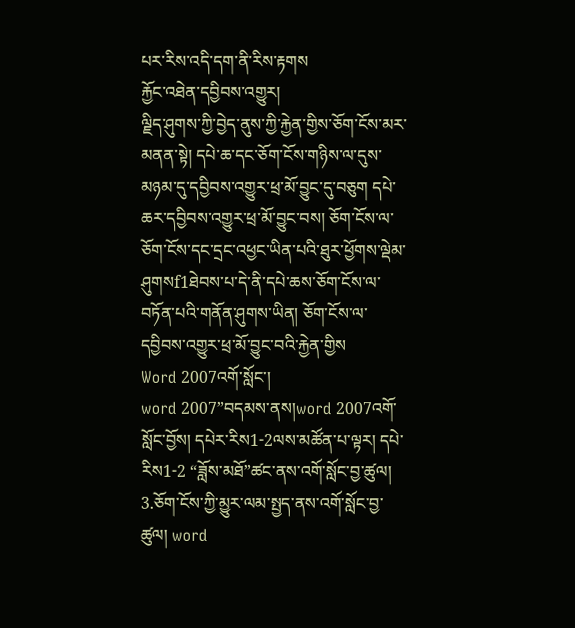པར་རིས་འདི་དག་ནི་རིས་རྟགས
རྐྱོང་འཐེན་དབྱིབས་འགྱུར།
ལྗིད་ཤུགས་ཀྱི་བྱེད་ནུས་ཀྱི་རྐྱེན་གྱིས་ཅོག་ངོས་མར་མནན་སྟེ། དཔེ་ཆ་དང་ཅོག་ངོས་གཉིས་ལ་དུས་མཉམ་དུ་དབྱིབས་འགྱུར་ཕྲ་མོ་བྱུང་དུ་བཅུག དཔེ་ཆར་དབྱིབས་འགྱུར་ཕྲ་མོ་བྱུང་བས། ཅོག་ངོས་ལ་ཅོག་ངོས་དང་དྲང་འཕྱང་ཡིན་པའི་ཐུར་ཕྱོགས་ལྡེམ་ཤུགསf1ཐེབས་པ་དེ་ནི་དཔེ་ཆས་ཅོག་ངོས་ལ་བཏོན་པའི་གནོན་ཤུགས་ཡིན། ཅོག་ངོས་ལ་དབྱིབས་འགྱུར་ཕྲ་མོ་བྱུང་བའི་རྐྱེན་གྱིས
Word 2007འགོ་སློང་།
word 2007”བདམས་ནས།word 2007འགོ་སློང་བྱོས། དཔེར་རིས1-2ལས་མཚོན་པ་ལྟར། དཔེ་རིས1-2 “ཟློས་མཐོ”ཚང་ནས་འགོ་སློང་བྱ་ཚུལ། 3.ཅོག་ངོས་ཀྱི་མྱུར་ལམ་སྤྱད་ནས་འགོ་སློང་བྱ་ཚུལ། word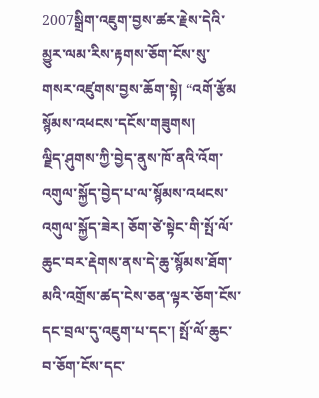2007སྒྲིག་འཇུག་བྱས་ཚར་རྗེས་དེའི་མྱུར་ལམ་རིས་རྟགས་ཅོག་ངོས་སུ་གསར་འཛུགས་བྱས་ཆོག་སྟེ། “འགོ་རྩོམ
སྙོམས་འཕངས་དངོས་གཟུགས།
ལྗིད་ཤུགས་ཀྱི་བྱེད་ནུས་ཁོ་ནའི་འོག་འགུལ་སྐྱོད་བྱེད་པ་ལ་སྙོམས་འཕངས་འགུལ་སྐྱོད་ཟེར། ཅོག་ཙེ་སྟེང་གི་སྤོ་ལོ་ཆུང་བར་རྡེགས་ནས་དེ་ཆུ་སྙོམས་ཐོག་མའི་འགྲོས་ཚད་ངེས་ཅན་ལྟར་ཅོག་ངོས་དང་བྲལ་དུ་འཇུག་པ་དང་། སྤོ་ལོ་ཆུང་བ་ཅོག་ངོས་དང་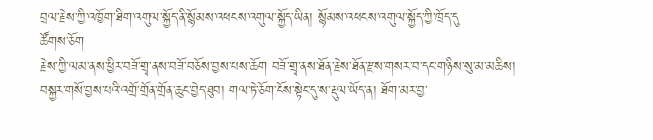བྲལ་རྗེས་ཀྱི་འཁྱོག་ཐིག་འགུལ་སྐྱོད་ནི་སྙོམས་འཕངས་འགུལ་སྐྱོད་ཡིན། སྙོམས་འཕངས་འགུལ་སྐྱོད་ཀྱི་ཁྲོད་དུ
ཚོགས་ཅོག
རྗེས་ཀྱི་ལམ་ནས་ཕྱིར་བཟོ་གྲྭ་ནས་བཟོ་བཅོས་བྱས་པས་ཆོག བཟོ་གྲྭ་ནས་ཐོན་རྗེས་ཐོན་རྫས་གསར་བ་དང་གཉིས་སུ་མ་མཆིས། བསྐྱར་གསོ་བྱས་པའི་འགྲོ་གྲོན་གྲོན་ཆུང་བྱེད་ཐུབ། གལ་ཏེ་ཅོག་ངོས་སྟེང་དུ་ས་རྡུལ་ཡོད་ན། ཐོག་མར་བྱ་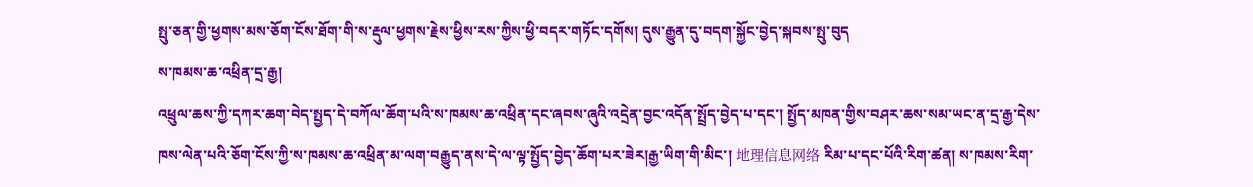སྤུ་ཅན་གྱི་ཕྱགས་མས་ཅོག་ངོས་ཐོག་གི་ས་རྡུལ་ཕྱགས་རྗེས་ཕྱིས་རས་ཀྱིས་ཕྱི་བདར་གཏོང་དགོས། དུས་རྒྱུན་དུ་བདག་སྐྱོང་བྱེད་སྐབས་སྤུ་བུད
ས་ཁམས་ཆ་འཕྲིན་དྲ་རྒྱ།
འཕྲུལ་ཆས་ཀྱི་དཀར་ཆག་བེད་སྤྱད་དེ་བཀོལ་ཆོག་པའི་ས་ཁམས་ཆ་འཕྲིན་དང་ཞབས་ཞུའི་འདྲེན་བྱང་འདོན་སྤྲོད་བྱེད་པ་དང་། སྤྱོད་མཁན་གྱིས་བཤར་ཆས་སམ་ཡང་ན་དྲ་རྒྱ་དེས་ཁས་ལེན་པའི་ཅོག་ངོས་ཀྱི་ས་ཁམས་ཆ་འཕྲིན་མ་ལག་བརྒྱུད་ནས་དེ་ལ་ལྟ་སྤྱོད་བྱེད་ཆོག་པར་ཟེར།རྒྱ་ཡིག་གི་མིང་། 地理信息网络 རིམ་པ་དང་པོའི་རིག་ཚན། ས་ཁམས་རིག་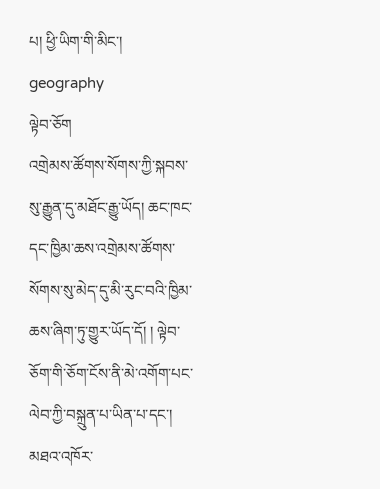པ། ཕྱི་ཡིག་གི་མིང་། geography
ལྟེབ་ཅོག
འགྲེམས་ཚོགས་སོགས་ཀྱི་སྐབས་སུ་རྒྱུན་དུ་མཐོང་རྒྱུ་ཡོད། ཆང་ཁང་དང་ཁྱིམ་ཆས་འགྲེམས་ཚོགས་སོགས་སུ་མེད་དུ་མི་རུང་བའི་ཁྱིམ་ཆས་ཞིག་ཏུ་གྱུར་ཡོད་དོ། ། ལྟེབ་ཅོག་གི་ཅོག་ངོས་ནི་མེ་འགོག་པང་ལེབ་ཀྱི་བསྐྲུན་པ་ཡིན་པ་དང་། མཐའ་འཁོར་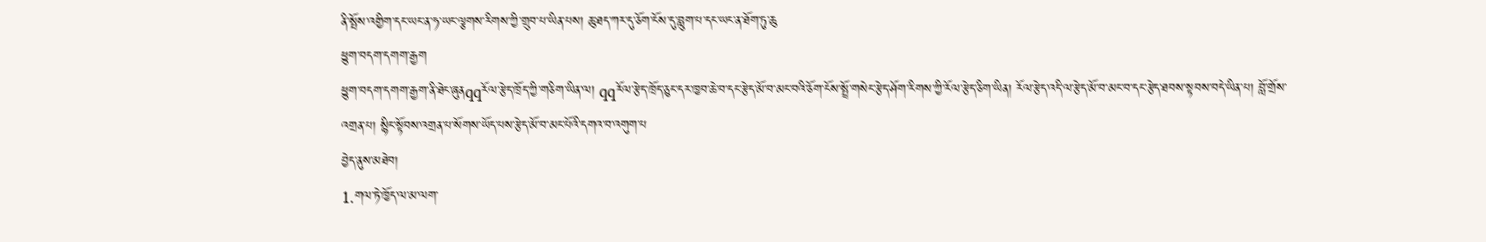ནི་སྤོས་འགྱིག་དང་ཡང་ན་ཧ་ཡང་ལྕགས་རིགས་ཀྱི་གྲུབ་པ་ཡིན་པས། ཆུ་ཐད་ཀར་དུ་ཅོག་ངོས་དུ་བླུག་པ་དང་ཡང་ན་ཐོག་ཏུ་ཆུ
ཕྱུག་བདག་དགག་རྒྱག
ཕྱུག་བདག་དགག་རྒྱག་ནི་ཐེང་ཞུནqqརོལ་རྩེད་ཁྲོད་ཀྱི་གཅིག་ཡིན་ལ། qqརོལ་རྩེད་ཁྲོད་ཅུང་དར་ཁྱབ་ཆེ་བ་དང་རྩེད་མོ་བ་མང་བའི་ཅོག་ངོས་སྤྲོ་གསེང་རྩེད་ཤོག་རིགས་ཀྱི་རོལ་རྩེད་ཅིག་ཡིན། རོལ་རྩེད་འདི་ལ་རྩེད་མོ་བ་མང་བ་དང་རྩེད་ཐབས་སྟབས་བདེ་ཡིན་པ། བློ་གྲོས་འགྲན་པ། སྙིང་སྟོབས་འགྲན་པ་སོགས་ཡོད་པས་རྩེད་མོ་བ་མང་པོའི་དགའ་བ་འགུག་པ
བྱེད་ནུས་མཐེབ།
1.གལ་ཏེ་ཁྱོད་ལ་མ་ལག་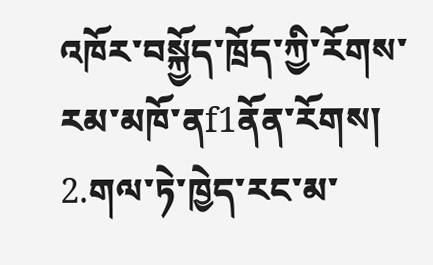འཁོར་བསྐྱོད་ཁྲོད་ཀྱི་རོགས་རམ་མཁོ་ནf1ནོན་རོགས། 2.གལ་ཏེ་ཁྱེད་རང་མ་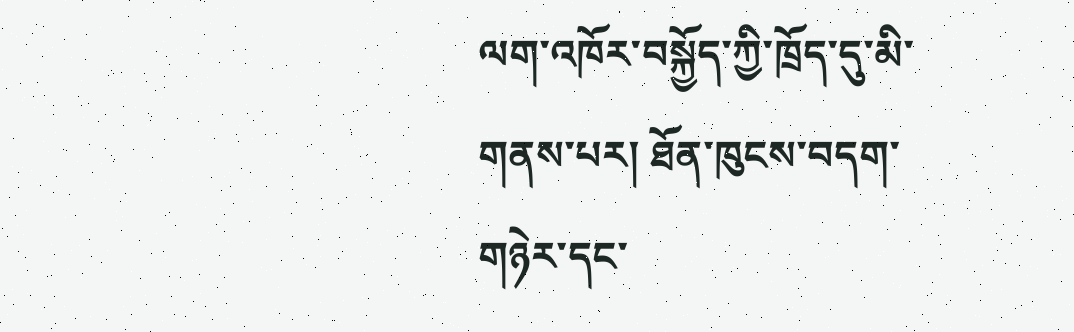ལག་འཁོར་བསྐྱོད་ཀྱི་ཁྲོད་དུ་མི་གནས་པར། ཐོན་ཁུངས་བདག་གཉེར་དང་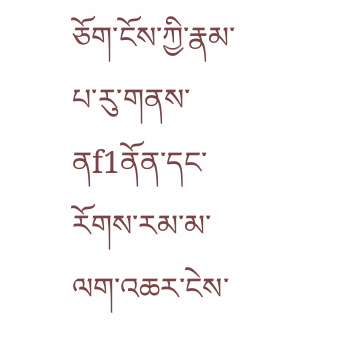ཅོག་ངོས་ཀྱི་རྣམ་པ་རུ་གནས་ནf1ནོན་དང་རོགས་རམ་མ་ལག་འཆར་ངེས་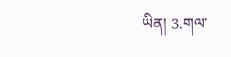ཡིན། 3.གལ་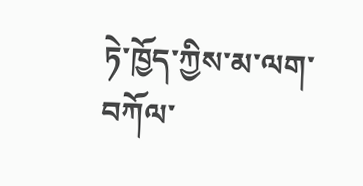ཏེ་ཁྱོད་ཀྱིས་མ་ལག་བཀོལ་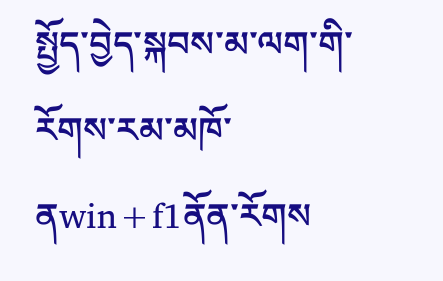སྤྱོད་བྱེད་སྐབས་མ་ལག་གི་རོགས་རམ་མཁོ་ནwin+f1ནོན་རོགས